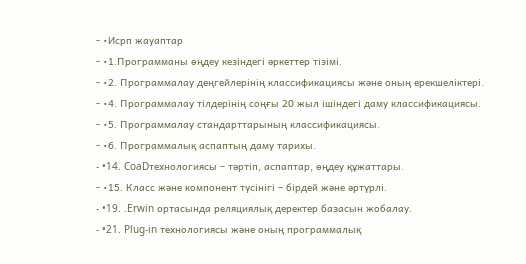- •Исрп жауаптар
- •1.Программаны өңдеу кезіндегі әркеттер тізімі.
- •2. Программалау деңгейлерінің классификациясы және оның ерекшеліктері.
- •4. Программалау тілдерінің соңғы 20 жыл ішіндегі даму классификациясы.
- •5. Программалау стандарттарының классификациясы.
- •6. Программалық аспаптың даму тарихы.
- •14. CoaDтехнологиясы – тәртіп, аспаптар, өңдеу құжаттары.
- •15. Класс және компонент түсінігі – бірдей және әртүрлі.
- •19. .Erwin ортасында реляциялық деректер базасын жобалау.
- •21. Plug-in технологиясы және оның программалық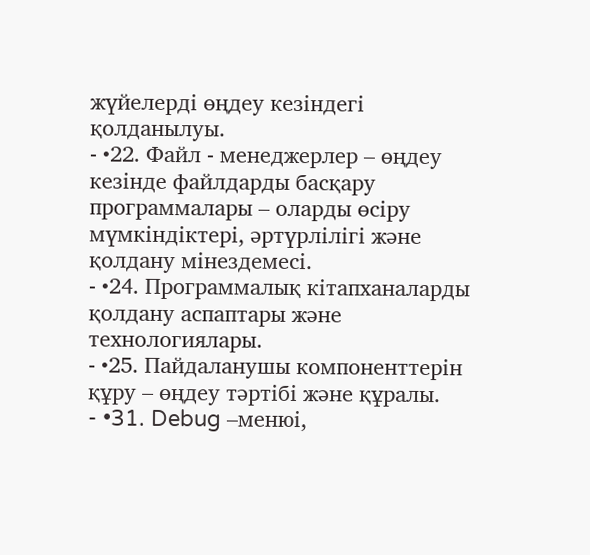жүйелерді өңдеу кезіндегі қолданылуы.
- •22. Файл - менеджерлер – өңдеу кезінде файлдарды басқару программалары – оларды өсіру мүмкіндіктері, әртүрлілігі және қолдану мінездемесі.
- •24. Программалық кітапханаларды қолдану аспаптары және технологиялары.
- •25. Пайдаланушы компоненттерін құру – өңдеу тәртібі және құралы.
- •31. Debug –менюі,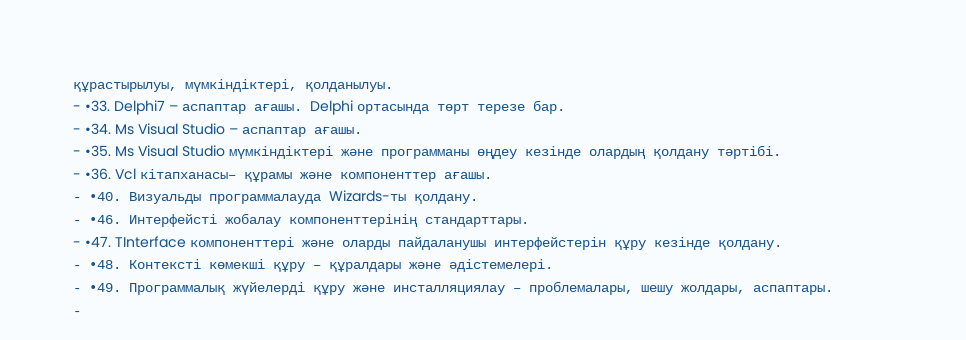құрастырылуы, мүмкіндіктері, қолданылуы.
- •33. Delphi7 – аспаптар ағашы. Delphi ортасында төрт терезе бар.
- •34. Ms Visual Studio – аспаптар ағашы.
- •35. Ms Visual Studio мүмкіндіктері және программаны өңдеу кезінде олардың қолдану тәртібі.
- •36. Vcl кітапханасы– құрамы және компоненттер ағашы.
- •40. Визуальды программалауда Wizards-ты қолдану.
- •46. Интерфейсті жобалау компоненттерінің стандарттары.
- •47. TInterface компоненттері және оларды пайдаланушы интерфейстерін құру кезінде қолдану.
- •48. Контексті көмекші құру – құралдары және әдістемелері.
- •49. Программалық жүйелерді құру және инсталляциялау – проблемалары, шешу жолдары, аспаптары.
-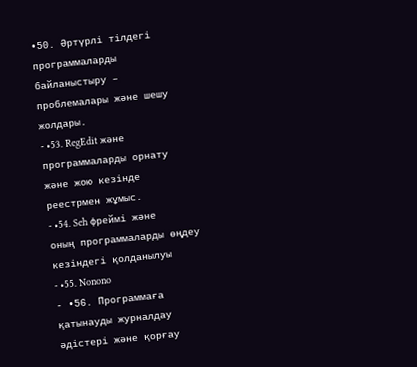•50. Әртүрлі тілдегі программаларды байланыстыру – проблемалары және шешу жолдары.
- •53. RegEdit және программаларды орнату және жою кезінде реестрмен жұмыс.
- •54. Seh фреймі және оның программаларды өңдеу кезіндегі қолданылуы
- •55. Nonono
- •56. Программаға қатынауды журналдау әдістері және қорғау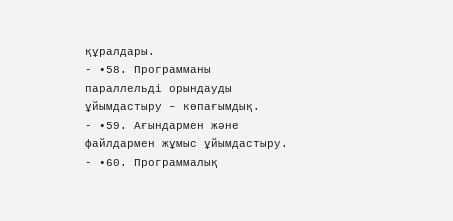құралдары.
- •58. Программаны параллельді орындауды ұйымдастыру – көпағымдық.
- •59. Ағындармен және файлдармен жұмыс ұйымдастыру.
- •60. Программалық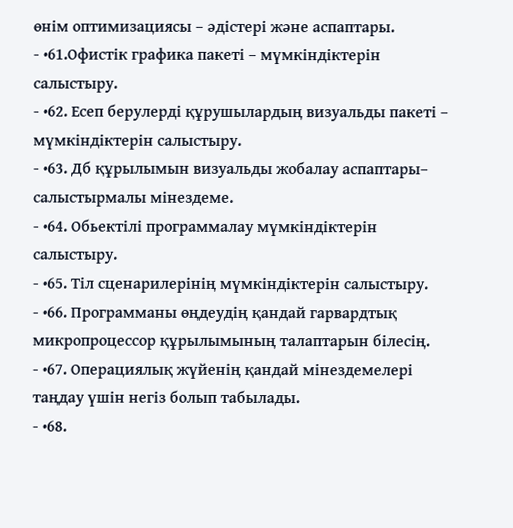өнім оптимизациясы – әдістері және аспаптары.
- •61.Офистік графика пакеті – мүмкіндіктерін салыстыру.
- •62. Есеп берулерді құрушылардың визуальды пакеті – мүмкіндіктерін салыстыру.
- •63. Дб құрылымын визуальды жобалау аспаптары– салыстырмалы мінездеме.
- •64. Обьектілі программалау мүмкіндіктерін салыстыру.
- •65. Тіл сценарилерінің мүмкіндіктерін салыстыру.
- •66. Программаны өңдеудің қандай гарвардтық микропроцессор құрылымының талаптарын білесің.
- •67. Операциялық жүйенің қандай мінездемелері таңдау үшін негіз болып табылады.
- •68.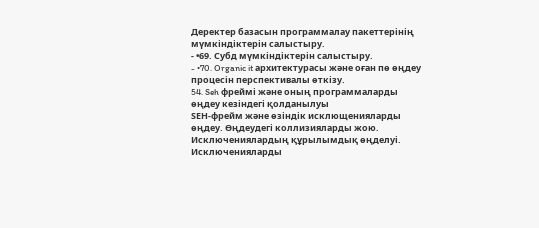Деректер базасын программалау пакеттерінің мүмкіндіктерін салыстыру.
- •69. Субд мүмкіндіктерін салыстыру.
- •70. Organic it архитектурасы және оған пө өңдеу процесін перспективалы өткізу.
54. Seh фреймі және оның программаларды өңдеу кезіндегі қолданылуы
SEН-фрейм және өзіндік исклющенияларды өңдеу. Өңдеудегі коллизияларды жою. Исключениялардың құрылымдық өңделуі. Исключенияларды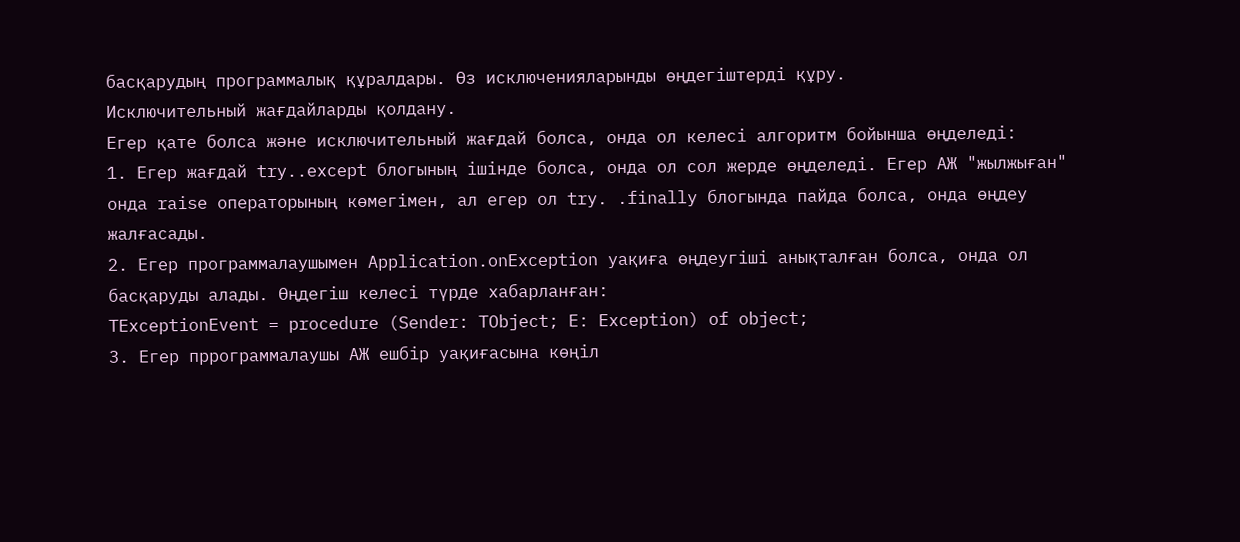басқарудың программалық құралдары. Өз исключенияларынды өңдегіштерді құру.
Исключительный жағдайларды қолдану.
Егер қате болса және исключительный жағдай болса, онда ол келесі алгоритм бойынша өңделеді:
1. Егер жағдай try..except блогының ішінде болса, онда ол сол жерде өңделеді. Егер АЖ "жылжыған" онда raise операторының көмегімен, ал егер ол try. .finally блогында пайда болса, онда өңдеу жалғасады.
2. Егер программалаушымен Application.onException уақиға өңдеугіші анықталған болса, онда ол басқаруды алады. Өңдегіш келесі түрде хабарланған:
TExceptionEvent = procedure (Sender: TObject; E: Exception) of object;
3. Егер пррограммалаушы АЖ ешбір уақиғасына көңіл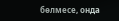бөлмесе, онда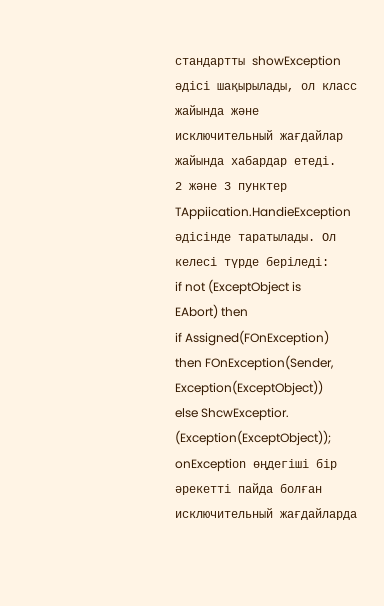стандартты showException әдісі шақырылады, ол класс жайында және исключительный жағдайлар жайында хабардар етеді.
2 және 3 пунктер TAppiication.HandieException әдісінде таратылады. Ол келесі түрде беріледі:
if not (ExceptObject is EAbort) then
if Assigned(FOnException) then FOnException(Sender, Exception(ExceptObject))
else ShcwExceptior. (Exception(ExceptObject));
onExceptiоn өңдегіші бір әрекетті пайда болған исключительный жағдайларда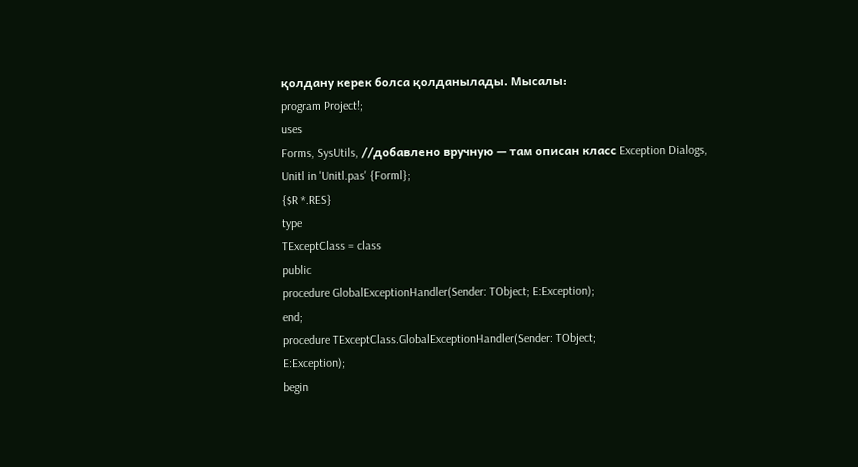қолдану керек болса қолданылады. Мысалы:
program Project!;
uses
Forms, SysUtils, //добавлено вручную — там описан класс Exception Dialogs,
Unitl in 'Unitl.pas' {Forml};
{$R *.RES}
type
TExceptClass = class
public
procedure GlobalExceptionHandler(Sender: TObject; E:Exception);
end;
procedure TExceptClass.GlobalExceptionHandler(Sender: TObject;
E:Exception);
begin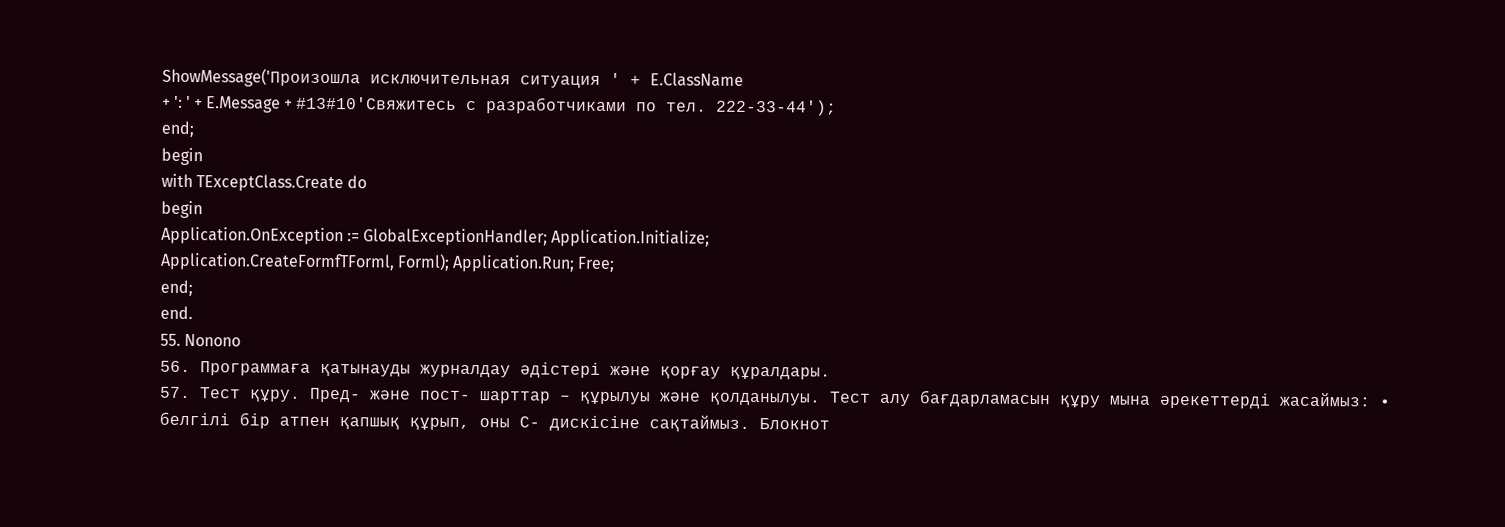ShowMessage('Произошла исключительная ситуация ' + E.ClassName
+ ': ' + E.Message + #13#10'Свяжитесь с разработчиками по тел. 222-33-44');
end;
begin
with TExceptClass.Create do
begin
Application.OnException := GlobalExceptionHandler; Application.Initialize;
Application.CreateFormfTForml, Forml); Application.Run; Free;
end;
end.
55. Nonono
56. Программаға қатынауды журналдау әдістері және қорғау құралдары.
57. Тест құру. Пред- және пост- шарттар – құрылуы және қолданылуы. Тест алу бағдарламасын құру мына әрекеттерді жасаймыз: • белгілі бір атпен қапшық құрып, оны С- дискісіне сақтаймыз. Блокнот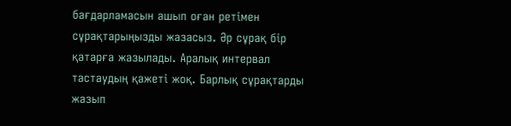бағдарламасын ашып оған ретімен сұрақтарыңызды жазасыз. Әр сұрақ бір қатарға жазылады. Аралық интервал тастаудың қажеті жоқ. Барлық сұрақтарды жазып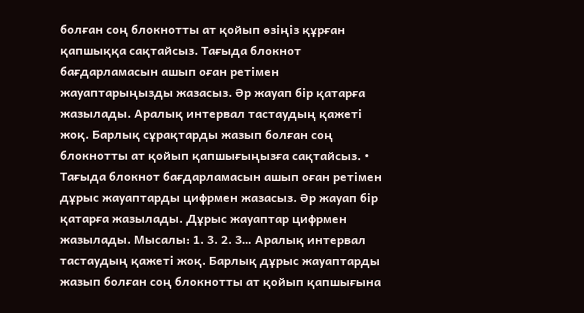болған соң блокнотты ат қойып өзіңіз құрған қапшыққа сақтайсыз. Тағыда блокнот бағдарламасын ашып оған ретімен жауаптарыңызды жазасыз. Әр жауап бір қатарға жазылады. Аралық интервал тастаудың қажеті жоқ. Барлық сұрақтарды жазып болған соң блокнотты ат қойып қапшығыңызға сақтайсыз. • Тағыда блокнот бағдарламасын ашып оған ретімен дұрыс жауаптарды цифрмен жазасыз. Әр жауап бір қатарға жазылады. Дұрыс жауаптар цифрмен жазылады. Мысалы: 1. 3. 2. 3… Аралық интервал тастаудың қажеті жоқ. Барлық дұрыс жауаптарды жазып болған соң блокнотты ат қойып қапшығына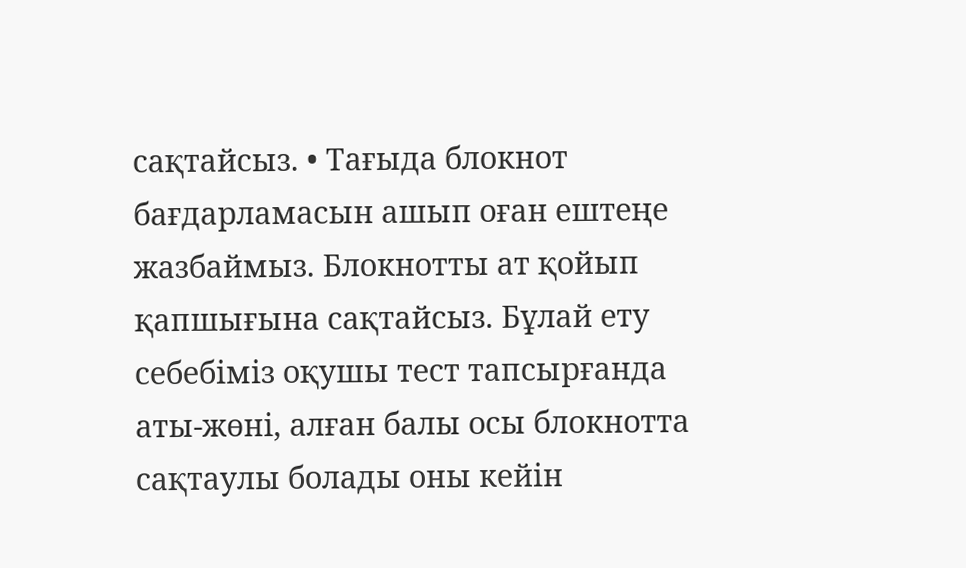сақтайсыз. • Тағыда блокнот бағдарламасын ашып оған ештеңе жазбаймыз. Блокнотты ат қойып қапшығына сақтайсыз. Бұлай ету себебіміз оқушы тест тапсырғанда аты-жөні, алған балы осы блокнотта сақтаулы болады оны кейін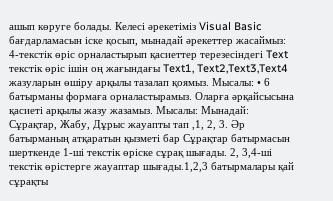ашып көруге болады. Келесі әрекетіміз Visual Basic бағдарламасын іске қосып, мынадай әрекеттер жасаймыз: 4-текстік өріс орналастырып қасиеттер терезесіндегі Text текстік өріс ішін оң жағындағы Text1, Text2,Text3,Text4 жазуларын өшіру арқылы тазалап қоямыз. Мысалы: • 6 батырманы формаға орналастырамыз. Оларға әрқайсысына қасиеті арқылы жазу жазамыз. Мысалы: Мынадай: Сұрақтар, Жабу, Дұрыс жауапты тап ,1, 2, 3. Әр батырманың атқаратын қызметі бар Сұрақтар батырмасын шерткенде 1-ші текстік өріске сұрақ шығады. 2, 3,4-ші текстік өрістерге жауаптар шығады.1,2,3 батырмалары қай сұрақты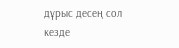дұрыс десең сол кезде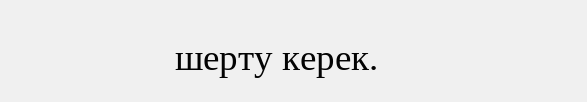шерту керек.